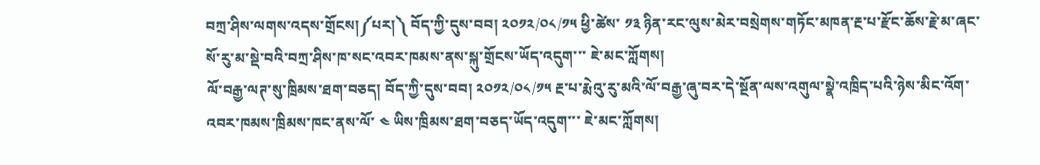བཀྲ་ཤིས་ལགས་འདས་གྲོངས།༼པར།༽ བོད་ཀྱི་དུས་བབ། ༢༠༡༢/༠༨/༡༥ ཕྱི་ཚེས་ ༡༣ ཉིན་རང་ལུས་མེར་བསྲེགས་གཏོང་མཁན་རྔ་པ་རྫོང་ཆོས་རྗེ་མ་ཞང་སོ་རུ་མ་སྡེ་བའི་བཀྲ་ཤིས་ཁ་སང་འབར་ཁམས་ནས་སྐུ་གྲོངས་ཡོད་འདུག་་་ ཇེ་མང་ཀློགས།
ལོ་བརྒྱ་ལཊ་སུ་ཁྲིམས་ཐག་བཅད། བོད་ཀྱི་དུས་བབ། ༢༠༡༢/༠༨/༡༥ རྔ་པ་རྨེའུ་རུ་མའི་ལོ་བརྒྱ་ཞུ་བར་དེ་སྔོན་ལས་འགུལ་སྣེ་འཁྲིད་པའི་ཉེས་མིང་འོག་འབར་ཁམས་ཁྲིམས་ཁང་ནས་ལོ་ ༤ ཡིས་ཁྲིམས་ཐག་བཅད་ཡོད་འདུག་་་ ཇེ་མང་ཀློགས།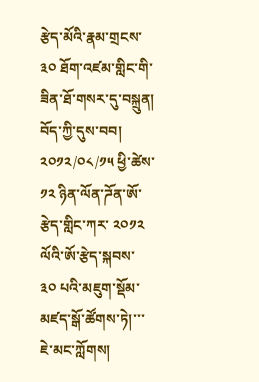རྩེད་མོའི་རྣམ་གྲངས་ ༣༠ ཐོག་འཛམ་གླིང་གི་ཟིན་ཐོ་གསར་དུ་བསྐྲུན། བོད་ཀྱི་དུས་བབ། ༢༠༡༢/༠༨/༡༥ ཕྱི་ཚེས་ ༡༢ ཉིན་ལོན་ཌོན་ཨོ་རྩེད་གླིང་ཀར་ ༢༠༡༢ ལོའི་ཨོ་རྩེད་སྐབས་ ༣༠ པའི་མཇུག་སྡོམ་མཛད་སྒོ་ཚོགས་ཏེ།་་་ ཇེ་མང་ཀློགས།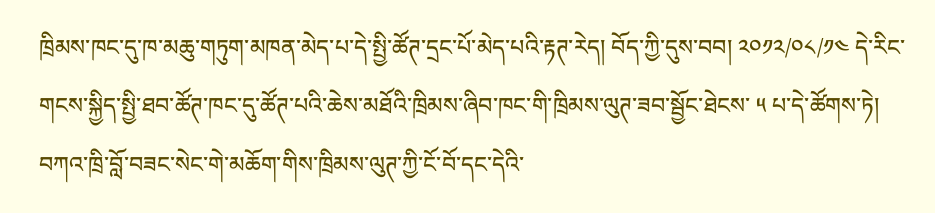ཁྲིམས་ཁང་དུ་ཁ་མཆུ་གཏུག་མཁན་མེད་པ་དེ་སྤྱི་ཚོཊ་དྲང་པོ་མེད་པའི་རྟཊ་རེད། བོད་ཀྱི་དུས་བབ། ༢༠༡༢/༠༨/༡༤ དེ་རིང་གངས་སྐྱིད་སྤྱི་ཐབ་ཚོཊ་ཁང་དུ་ཚོཊ་པའི་ཆེས་མཐོའི་ཁྲིམས་ཞིབ་ཁང་གི་ཁྲིམས་ལུཊ་ཟབ་སྦྱོང་ཐེངས་ ༥ པ་དེ་ཚོགས་ཏེ། བཀའ་ཁྲི་བློ་བཟང་སེང་གེ་མཆོག་གིས་ཁྲིམས་ལུཊ་ཀྱི་ངོ་བོ་དང་དེའི་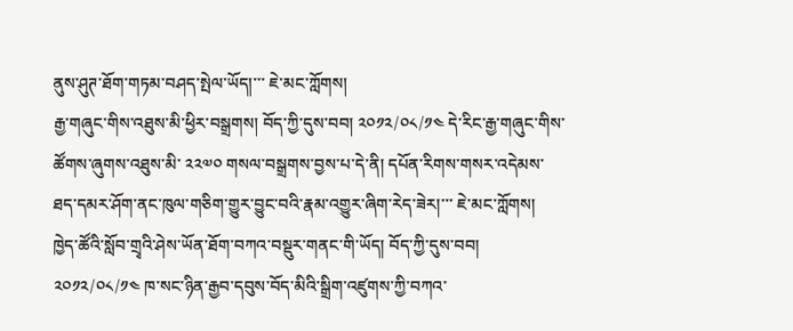ནུས་ཤུཊ་ཐོག་གཏམ་བཤད་སྤེལ་ཡོད།་་་ ཇེ་མང་ཀློགས།
རྒྱ་གཞུང་གིས་འཐུས་མི་ཕྱིར་བསྒྲགས། བོད་ཀྱི་དུས་བབ། ༢༠༡༢/༠༨/༡༤ དེ་རིང་རྒྱ་གཞུང་གིས་ཚོགས་ཞུགས་འཐུས་མི་ ༢༢༧༠ གསལ་བསྒྲགས་བྱས་པ་དེ་ནི། དཔོན་རིགས་གསར་འདེམས་ཐད་དམར་ཤོག་ནང་ཁུལ་གཅིག་གྱུར་བྱུང་བའི་རྣམ་འགྱུར་ཞིག་རེད་ཟེར།་་་ ཇེ་མང་ཀློགས།
ཁྱེད་ཚོའི་སློབ་གྲྭའི་ཤེས་ཡོན་ཐོག་བཀའ་བསྡུར་གནང་གི་ཡོད། བོད་ཀྱི་དུས་བབ། ༢༠༡༢/༠༨/༡༤ ཁ་སང་ཉིན་རྒྱབ་དབུས་བོད་མིའི་སྒྲིག་འཛུགས་ཀྱི་བཀའ་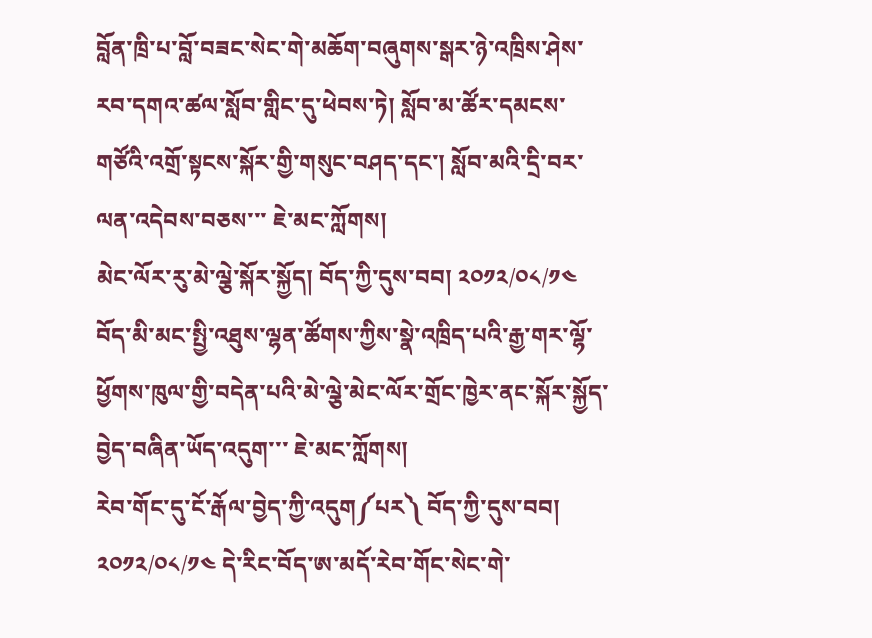བློན་ཁྲི་པ་བློ་བཟང་སེང་གེ་མཆོག་བཞུགས་སྒར་ཉེ་འཁྲིས་ཤེས་རབ་དགའ་ཚལ་སློབ་གླིང་དུ་ཕེབས་ཏེ། སློབ་མ་ཚོར་དམངས་གཙོའི་འགྲོ་སྟངས་སྐོར་གྱི་གསུང་བཤད་དང་། སློབ་མའི་དྲི་བར་ལན་འདེབས་བཅས་་་ ཇེ་མང་ཀློགས།
མེང་ལོར་རུ་མེ་ལྕེ་སྐོར་སྐྱོད། བོད་ཀྱི་དུས་བབ། ༢༠༡༢/༠༨/༡༤ བོད་མི་མང་སྤྱི་འཐུས་ལྷན་ཚོགས་ཀྱིས་སྣེ་འཁྲིད་པའི་རྒྱ་གར་ལྷོ་ཕྱོགས་ཁུལ་གྱི་བདེན་པའི་མེ་ལྕེ་མེང་ལོར་གྲོང་ཁྱེར་ནང་སྐོར་སྐྱོད་བྱེད་བཞིན་ཡོད་འདུག་་་ ཇེ་མང་ཀློགས།
རེབ་གོང་དུ་ངོ་རྒོལ་བྱེད་ཀྱི་འདུག༼པར༽ བོད་ཀྱི་དུས་བབ། ༢༠༡༢/༠༨/༡༤ དེ་རིང་བོད་ཨ་མདོ་རེབ་གོང་སེང་གེ་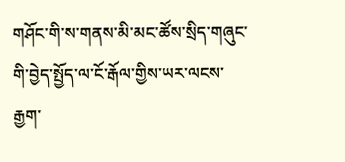གཤོང་གི་ས་གནས་མི་མང་ཚོས་སྲིད་གཞུང་གི་བྱེད་སྤྱོད་ལ་ངོ་རྒོལ་གྱིས་ཡར་ལངས་རྒྱག་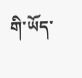གི་ཡོད་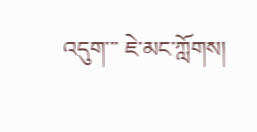འདུག་་་ ཇེ་མང་ཀློགས།